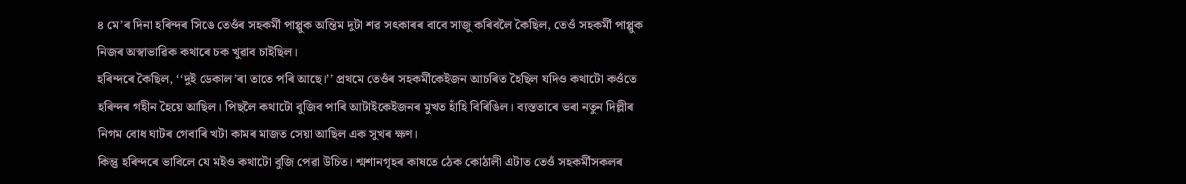৪ মে’ৰ দিনা হৰিন্দৰ সিঙে তেওঁৰ সহকৰ্মী পাপ্পুক অন্তিম দুটা শৱ সৎকাৰৰ বাবে সাজু কৰিবলৈ কৈছিল, তেওঁ সহকৰ্মী পাপ্পুক নিজৰ অস্বাভাৱিক কথাৰে চক খুৱাব চাইছিল।
হৰিন্দৰে কৈছিল, ‘‘দুই ডেকাল’ৰা তাতে পৰি আছে।’’ প্ৰথমে তেওঁৰ সহকৰ্মীকেইজন আচৰিত হৈছিল যদিও কথাটো কওঁতে হৰিন্দৰ গহীন হৈয়ে আছিল। পিছলৈ কথাটো বুজিব পাৰি আটাইকেইজনৰ মুখত হাঁহি বিৰিঙিল। ব্যস্ততাৰে ভৰা নতুন দিল্লীৰ নিগম বোধ ঘাটৰ গেবাৰি খটা কামৰ মাজত সেয়া আছিল এক সুখৰ ক্ষণ।
কিন্তু হৰিন্দৰে ভাবিলে যে মইও কথাটো বুজি পেৱা উচিত। শ্মশানগৃহৰ কাষতে ঠেক কোঠালী এটাত তেওঁ সহকৰ্মীসকলৰ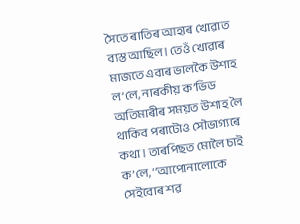সৈতে ৰাতিৰ আহাৰ খোৱাত ব্যস্ত আছিল। তেওঁ খোৱাৰ মাজতে এবাৰ ভালকৈ উশাহ ল’লে, নাৰকীয় ক’ভিড অতিমাৰীৰ সময়ত উশাহ লৈ থাকিব পৰাটোও সৌভাগ্যৰে কথা। তাৰপিছত মোলৈ চাই ক’লে, ‘‘আপোনালোকে সেইবোৰ শৱ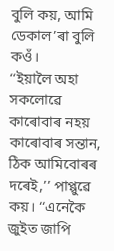বুলি কয়, আমি ডেকাল’ৰা বুলি কওঁ।
‘‘ইয়ালৈ অহা সকলোৱে কাৰোবাৰ নহয় কাৰোবাৰ সন্তান, ঠিক আমিবোৰৰ দৰেই,’’ পাপ্পুৱে কয়। ‘‘এনেকৈ জুইত জাপি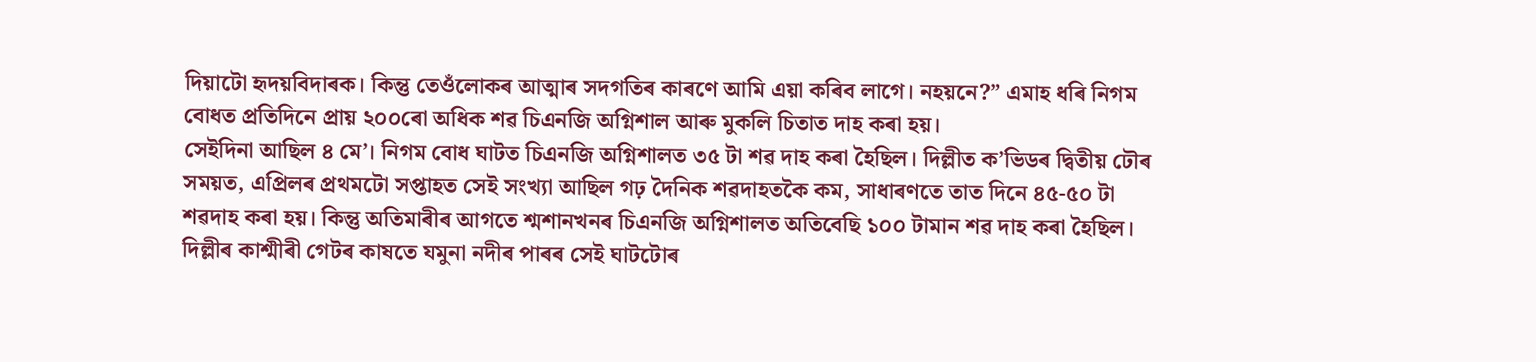দিয়াটো হৃদয়বিদাৰক। কিন্তু তেওঁলোকৰ আত্মাৰ সদগতিৰ কাৰণে আমি এয়া কৰিব লাগে। নহয়নে?” এমাহ ধৰি নিগম বোধত প্ৰতিদিনে প্ৰায় ২০০ৰো অধিক শৱ চিএনজি অগ্নিশাল আৰু মুকলি চিতাত দাহ কৰা হয়।
সেইদিনা আছিল ৪ মে’। নিগম বোধ ঘাটত চিএনজি অগ্নিশালত ৩৫ টা শৱ দাহ কৰা হৈছিল। দিল্লীত ক’ভিডৰ দ্বিতীয় ঢৌৰ সময়ত, এপ্ৰিলৰ প্ৰথমটো সপ্তাহত সেই সংখ্যা আছিল গঢ় দৈনিক শৱদাহতকৈ কম, সাধাৰণতে তাত দিনে ৪৫-৫০ টা শৱদাহ কৰা হয়। কিন্তু অতিমাৰীৰ আগতে শ্মশানখনৰ চিএনজি অগ্নিশালত অতিবেছি ১০০ টামান শৱ দাহ কৰা হৈছিল।
দিল্লীৰ কাশ্মীৰী গেটৰ কাষতে যমুনা নদীৰ পাৰৰ সেই ঘাটটোৰ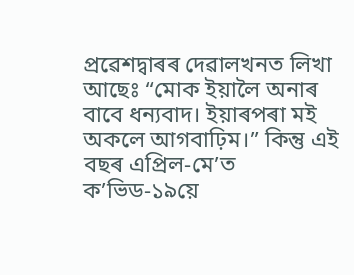প্ৰৱেশদ্বাৰৰ দেৱালখনত লিখা আছেঃ “মোক ইয়ালৈ অনাৰ বাবে ধন্যবাদ। ইয়াৰপৰা মই অকলে আগবাঢ়িম।” কিন্তু এই বছৰ এপ্ৰিল-মে’ত ক’ভিড-১৯য়ে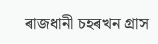ৰাজধানী চহৰখন গ্ৰাস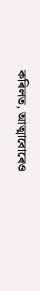কৰিলত, আত্মাবোৰেও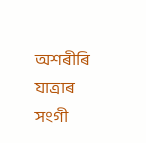অশৰীৰি যাত্ৰাৰ সংগী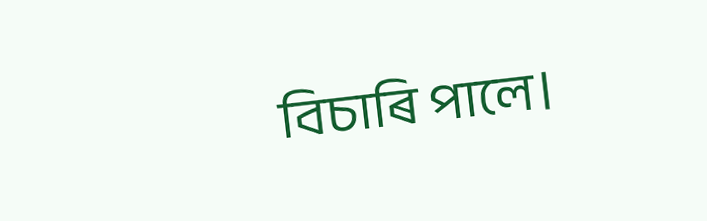বিচাৰি পালে।